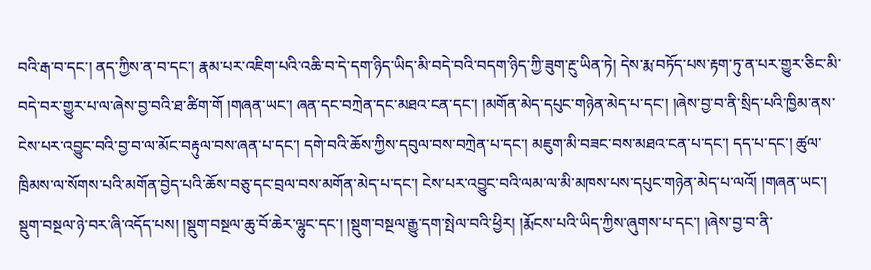བའི་རྒ་བ་དང་། ནད་ཀྱིས་ན་བ་དང་། རྣམ་པར་འཇིག་པའི་འཆི་བ་དེ་དག་ཉིད་ཡིད་མི་བདེ་བའི་བདག་ཉིད་ཀྱི་ཟུག་རྔུ་ཡིན་ཏེ། དེས་རྨ་བཏོད་པས་རྟག་ཏུ་ན་པར་གྱུར་ཅིང་མི་བདེ་བར་གྱུར་པ་ལ་ཞེས་བྱ་བའི་ཐ་ཚིག་གོ །གཞན་ཡང་། ཞན་དང་བཀྲེན་དང་མཐའ་ངན་དང་། །མགོན་མེད་དཔུང་གཉེན་མེད་པ་དང་། །ཞེས་བྱ་བ་ནི་སྲིད་པའི་ཁྱིམ་ནས་ངེས་པར་འབྱུང་བའི་བྱ་བ་ལ་མོང་བརྟུལ་བས་ཞན་པ་དང་། དགེ་བའི་ཆོས་ཀྱིས་དབུལ་བས་བཀྲེན་པ་དང་། མཇུག་མི་བཟང་བས་མཐའ་ངན་པ་དང་། དད་པ་དང་། ཚུལ་ཁྲིམས་ལ་སོགས་པའི་མགོན་བྱེད་པའི་ཆོས་བཅུ་དང་བྲལ་བས་མགོན་མེད་པ་དང་། ངེས་པར་འབྱུང་བའི་ལམ་ལ་མི་མཁས་པས་དཔུང་གཉེན་མེད་པ་ལའོ། །གཞན་ཡང་། སྡུག་བསྔལ་ཉེ་བར་ཞི་འདོད་པས། །སྡུག་བསྔལ་ཆུ་བོ་ཆེར་ལྷུང་དང་། །སྡུག་བསྔལ་རྒྱུ་དག་སྤེལ་བའི་ཕྱིར། །རྨོངས་པའི་ཡིད་ཀྱིས་ཞུགས་པ་དང་། །ཞེས་བྱ་བ་ནི་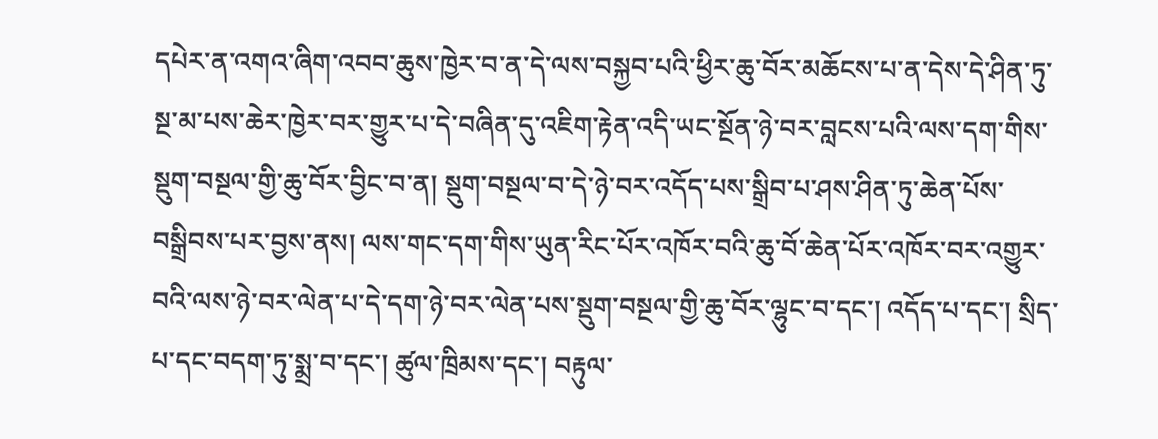དཔེར་ན་འགའ་ཞིག་འབབ་ཆུས་ཁྱེར་བ་ན་དེ་ལས་བསྐྱབ་པའི་ཕྱིར་ཆུ་བོར་མཆོངས་པ་ན་དེས་དེ་ཤིན་ཏུ་སྔ་མ་པས་ཆེར་ཁྱེར་བར་གྱུར་པ་དེ་བཞིན་དུ་འཇིག་རྟེན་འདི་ཡང་སྔོན་ཉེ་བར་བླངས་པའི་ལས་དག་གིས་སྡུག་བསྔལ་གྱི་ཆུ་བོར་བྱིང་བ་ན། སྡུག་བསྔལ་བ་དེ་ཉེ་བར་འདོད་པས་སྒྲིབ་པ་ཤས་ཤིན་ཏུ་ཆེན་པོས་བསྒྲིབས་པར་བྱས་ནས། ལས་གང་དག་གིས་ཡུན་རིང་པོར་འཁོར་བའི་ཆུ་བོ་ཆེན་པོར་འཁོར་བར་འགྱུར་བའི་ལས་ཉེ་བར་ལེན་པ་དེ་དག་ཉེ་བར་ལེན་པས་སྡུག་བསྔལ་གྱི་ཆུ་བོར་ལྷུང་བ་དང་། འདོད་པ་དང་། སྲིད་པ་དང་བདག་ཏུ་སྨྲ་བ་དང་། ཚུལ་ཁྲིམས་དང་། བརྟུལ་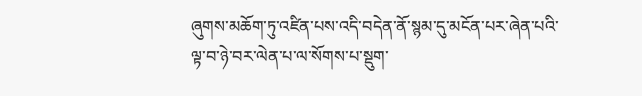ཞུགས་མཆོག་ཏུ་འཛིན་པས་འདི་བདེན་ནོ་སྙམ་དུ་མངོན་པར་ཞེན་པའི་ལྟ་བ་ཉེ་བར་ལེན་པ་ལ་སོགས་པ་སྡུག་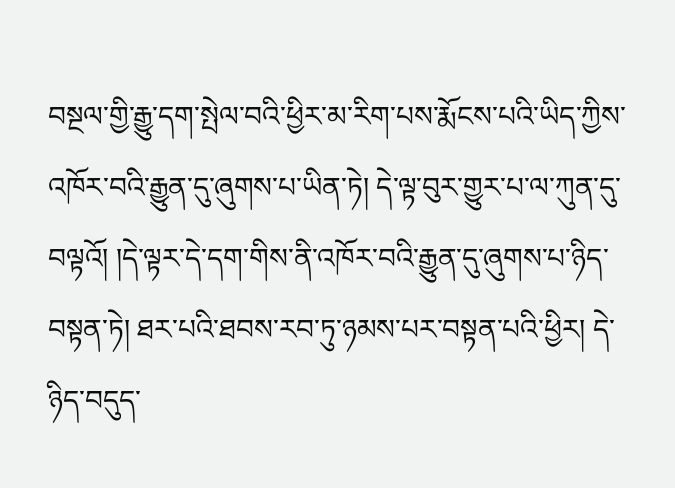བསྔལ་གྱི་རྒྱུ་དག་སྤེལ་བའི་ཕྱིར་མ་རིག་པས་རྨོངས་པའི་ཡིད་ཀྱིས་འཁོར་བའི་རྒྱུན་དུ་ཞུགས་པ་ཡིན་ཏེ། དེ་ལྟ་བུར་གྱུར་པ་ལ་ཀུན་དུ་བལྟའོ། །དེ་ལྟར་དེ་དག་གིས་ནི་འཁོར་བའི་རྒྱུན་དུ་ཞུགས་པ་ཉིད་བསྟན་ཏེ། ཐར་པའི་ཐབས་རབ་ཏུ་ཉམས་པར་བསྟན་པའི་ཕྱིར། དེ་ཉིད་བདུད་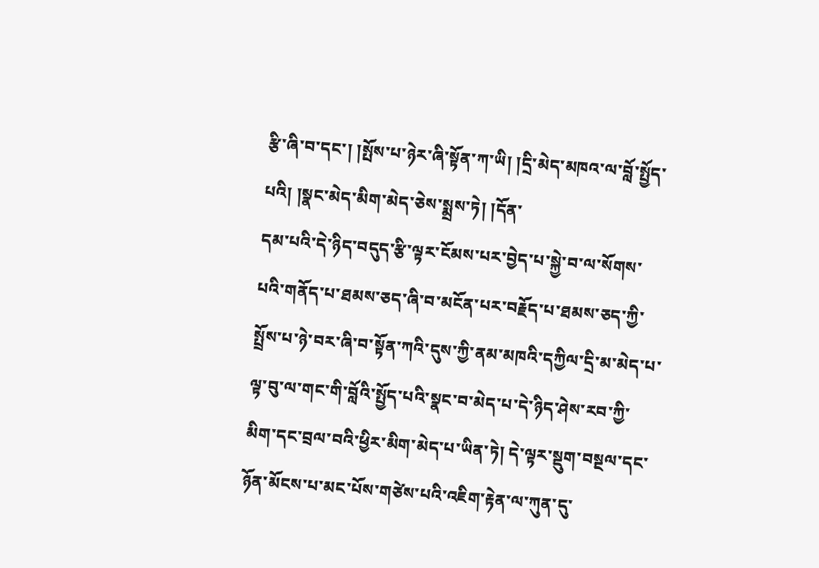རྩི་ཞི་བ་དང་། །སྤོས་པ་ཉེར་ཞི་སྟོན་ཀ་ཡི། །དྲི་མེད་མཁའ་ལ་བློ་སྤྱོད་པའི། །སྣང་མེད་མིག་མེད་ཅེས་སྨྲས་ཏེ། །དོན་
དམ་པའི་དེ་ཉིད་བདུད་རྩི་ལྟར་ངོམས་པར་བྱེད་པ་སྐྱེ་བ་ལ་སོགས་པའི་གནོད་པ་ཐམས་ཅད་ཞི་བ་མངོན་པར་བརྗོད་པ་ཐམས་ཅད་ཀྱི་སྤྲོས་པ་ཉེ་བར་ཞི་བ་སྟོན་ཀའི་དུས་ཀྱི་ནམ་མཁའི་དཀྱིལ་དྲི་མ་མེད་པ་ལྟ་བུ་ལ་གང་གི་བློའི་སྤྱོད་པའི་སྣང་བ་མེད་པ་དེ་ཉིད་ཤེས་རབ་ཀྱི་མིག་དང་བྲལ་བའི་ཕྱིར་མིག་མེད་པ་ཡིན་ཏེ། དེ་ལྟར་སྡུག་བསྔལ་དང་ཉོན་མོངས་པ་མང་པོས་གཙེས་པའི་འཇིག་རྟེན་ལ་ཀུན་དུ་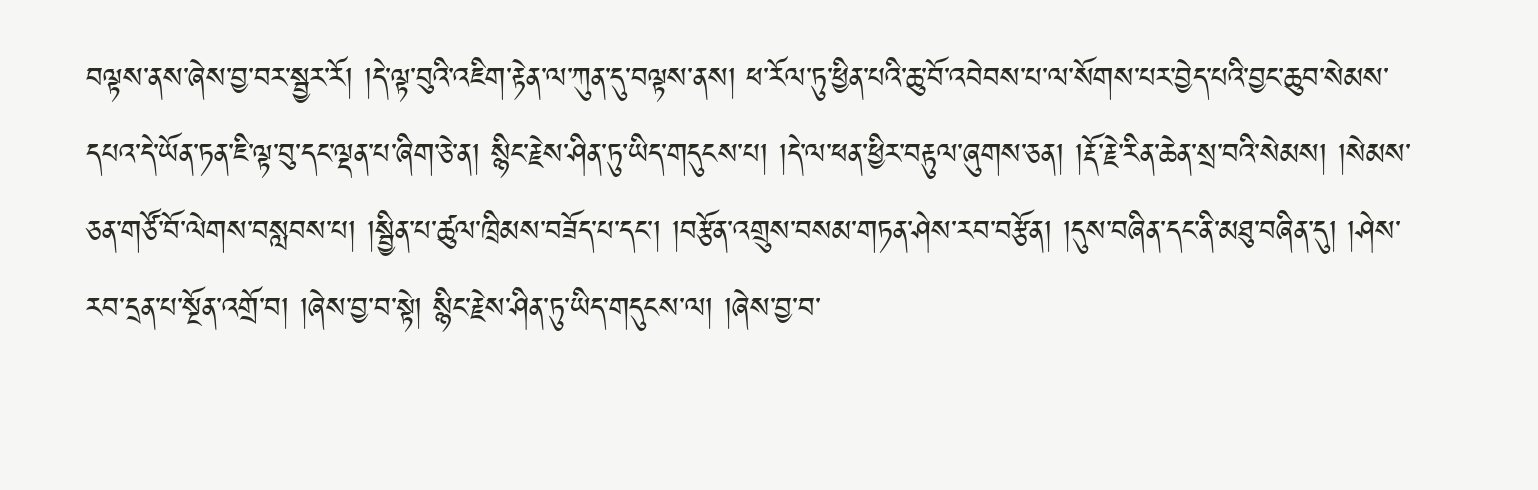བལྟས་ནས་ཞེས་བྱ་བར་སྦྱར་རོ། །དེ་ལྟ་བུའི་འཇིག་རྟེན་ལ་ཀུན་དུ་བལྟས་ནས། ཕ་རོལ་ཏུ་ཕྱིན་པའི་ཆུ་བོ་འབེབས་པ་ལ་སོགས་པར་བྱེད་པའི་བྱང་ཆུབ་སེམས་དཔའ་དེ་ཡོན་ཏན་ཇི་ལྟ་བུ་དང་ལྡན་པ་ཞིག་ཅེ་ན། སྙིང་རྗེས་ཤིན་ཏུ་ཡིད་གདུངས་པ། །དེ་ལ་ཕན་ཕྱིར་བརྟུལ་ཞུགས་ཅན། །རྡོ་རྗེ་རིན་ཆེན་སྲ་བའི་སེམས། །སེམས་ཅན་གཙོ་བོ་ལེགས་བསླབས་པ། །སྦྱིན་པ་ཚུལ་ཁྲིམས་བཟོད་པ་དང་། །བརྩོན་འགྲུས་བསམ་གཏན་ཤེས་རབ་བརྩོན། །དུས་བཞིན་དང་ནི་མཐུ་བཞིན་དུ། །ཤེས་རབ་དྲན་པ་སྔོན་འགྲོ་བ། །ཞེས་བྱ་བ་སྟེ། སྙིང་རྗེས་ཤིན་ཏུ་ཡིད་གདུངས་ལ། །ཞེས་བྱ་བ་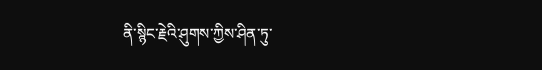ནི་སྙིང་རྗེའི་ཤུགས་ཀྱིས་ཤིན་ཏུ་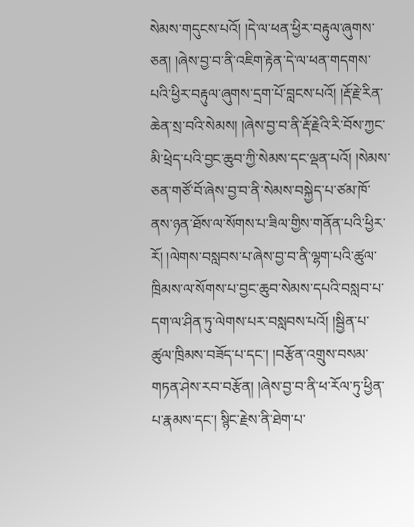སེམས་གདུངས་པའོ། །དེ་ལ་ཕན་ཕྱིར་བརྟུལ་ཞུགས་ཅན། །ཞེས་བྱ་བ་ནི་འཇིག་རྟེན་དེ་ལ་ཕན་གདགས་པའི་ཕྱིར་བརྟུལ་ཞུགས་དྲག་པོ་བླངས་པའོ། །རྡོ་རྗེ་རིན་ཆེན་སྲ་བའི་སེམས། །ཞེས་བྱ་བ་ནི་རྡོ་རྗེའི་རི་བོས་ཀྱང་མི་ཕྲེད་པའི་བྱང་ཆུབ་ཀྱི་སེམས་དང་ལྡན་པའོ། །སེམས་ཅན་གཙོ་བོ་ཞེས་བྱ་བ་ནི་སེམས་བསྐྱེད་པ་ཙམ་ཁོ་ནས་ཉན་ཐོས་ལ་སོགས་པ་ཟིལ་གྱིས་གནོན་པའི་ཕྱིར་རོ། །ལེགས་བསླབས་པ་ཞེས་བྱ་བ་ནི་ལྷག་པའི་ཚུལ་ཁྲིམས་ལ་སོགས་པ་བྱང་ཆུབ་སེམས་དཔའི་བསླབ་པ་དག་ལ་ཤིན་ཏུ་ལེགས་པར་བསླབས་པའོ། །སྦྱིན་པ་ཚུལ་ཁྲིམས་བཟོད་པ་དང་། །བརྩོན་འགྲུས་བསམ་གཏན་ཤེས་རབ་བརྩོན། །ཞེས་བྱ་བ་ནི་ཕ་རོལ་ཏུ་ཕྱིན་པ་རྣམས་དང་། སྙིང་རྗེས་ནི་ཐེག་པ་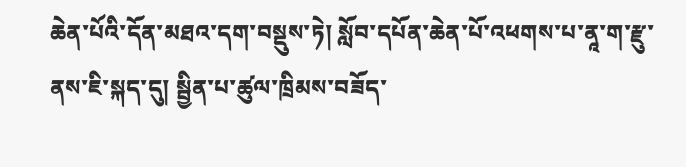ཆེན་པོའི་དོན་མཐའ་དག་བསྡུས་ཏེ། སློབ་དཔོན་ཆེན་པོ་འཕགས་པ་ནཱ་ག་རྫུ་ནས་ཇི་སྐད་དུ། སྦྱིན་པ་ཚུལ་ཁྲིམས་བཟོད་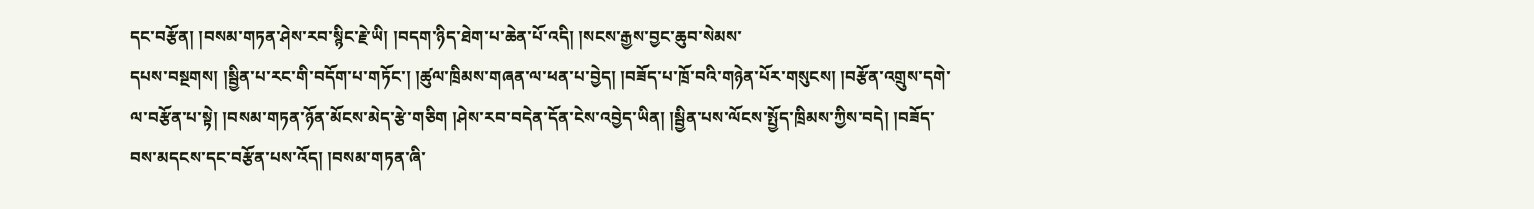དང་བརྩོན། །བསམ་གཏན་ཤེས་རབ་སྙིང་རྗེ་ཡི། །བདག་ཉིད་ཐེག་པ་ཆེན་པོ་འདི། །སངས་རྒྱས་བྱང་ཆུབ་སེམས་
དཔས་བསྔགས། །སྦྱིན་པ་རང་གི་བདོག་པ་གཏོང་། །ཚུལ་ཁྲིམས་གཞན་ལ་ཕན་པ་བྱེད། །བཟོད་པ་ཁྲོ་བའི་གཉེན་པོར་གསུངས། །བརྩོན་འགྲུས་དགེ་ལ་བརྩོན་པ་སྟེ། །བསམ་གཏན་ཉོན་མོངས་མེད་རྩེ་གཅིག །ཤེས་རབ་བདེན་དོན་ངེས་འབྱེད་ཡིན། །སྦྱིན་པས་ལོངས་སྤྱོད་ཁྲིམས་ཀྱིས་བདེ། །བཟོད་བས་མདངས་དང་བརྩོན་པས་འོད། །བསམ་གཏན་ཞི་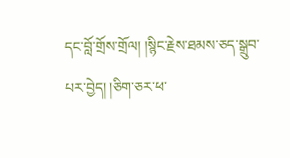དང་བློ་གྲོས་གྲོལ། །སྙིང་རྗེས་ཐམས་ཅད་སྒྲུབ་པར་བྱེད། །ཅིག་ཅར་ཕ་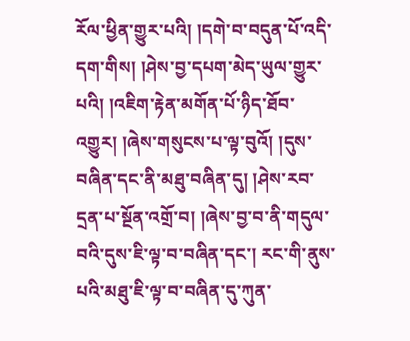རོལ་ཕྱིན་གྱུར་པའི། །དགེ་བ་བདུན་པོ་འདི་དག་གིས། །ཤེས་བྱ་དཔག་མེད་ཡུལ་གྱུར་པའི། །འཇིག་རྟེན་མགོན་པོ་ཉིད་ཐོབ་འགྱུར། །ཞེས་གསུངས་པ་ལྟ་བུའོ། །དུས་བཞིན་དང་ནི་མཐུ་བཞིན་དུ། །ཤེས་རབ་དྲན་པ་སྔོན་འགྲོ་བ། །ཞེས་བྱ་བ་ནི་གདུལ་བའི་དུས་ཇི་ལྟ་བ་བཞིན་དང་། རང་གི་ནུས་པའི་མཐུ་ཇི་ལྟ་བ་བཞིན་དུ་ཀུན་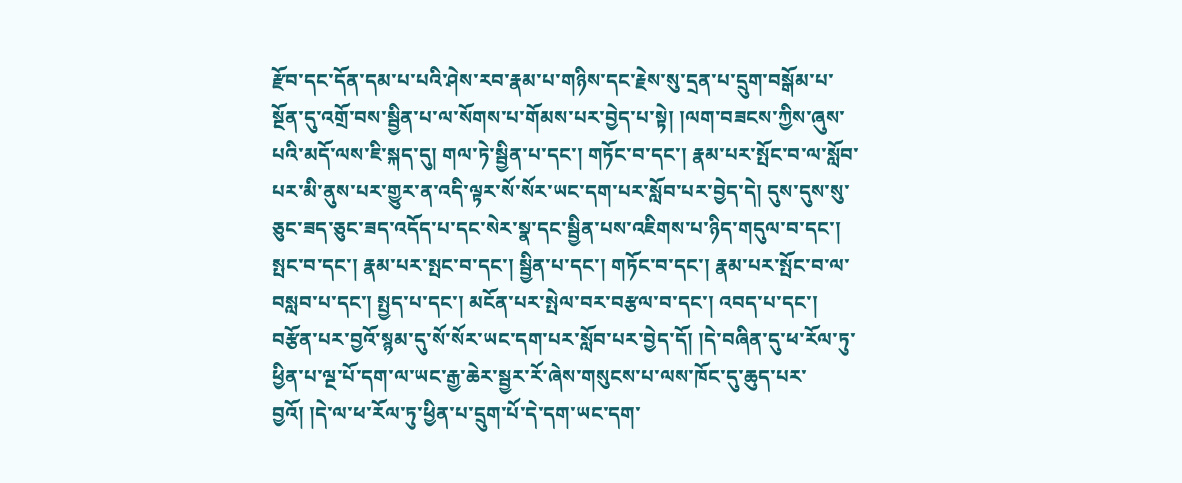རྫོབ་དང་དོན་དམ་པ་པའི་ཤེས་རབ་རྣམ་པ་གཉིས་དང་རྗེས་སུ་དྲན་པ་དྲུག་བསྒོམ་པ་སྔོན་དུ་འགྲོ་བས་སྦྱིན་པ་ལ་སོགས་པ་གོམས་པར་བྱེད་པ་སྟེ། །ལག་བཟངས་ཀྱིས་ཞུས་པའི་མདོ་ལས་ཇི་སྐད་དུ། གལ་ཏེ་སྦྱིན་པ་དང་། གཏོང་བ་དང་། རྣམ་པར་སྤོང་བ་ལ་སློབ་པར་མི་ནུས་པར་གྱུར་ན་འདི་ལྟར་སོ་སོར་ཡང་དག་པར་སློབ་པར་བྱེད་དེ། དུས་དུས་སུ་ཅུང་ཟད་ཅུང་ཟད་འདོད་པ་དང་སེར་སྣ་དང་སྦྱིན་པས་འཇིགས་པ་ཉིད་གདུལ་བ་དང་། སྤང་བ་དང་། རྣམ་པར་སྤང་བ་དང་། སྦྱིན་པ་དང་། གཏོང་བ་དང་། རྣམ་པར་སྤོང་བ་ལ་བསླབ་པ་དང་། སྤྱད་པ་དང་། མངོན་པར་སྤེལ་བར་བརྩལ་བ་དང་། འབད་པ་དང་། བརྩོན་པར་བྱའོ་སྙམ་དུ་སོ་སོར་ཡང་དག་པར་སློབ་པར་བྱེད་དོ། །དེ་བཞིན་དུ་ཕ་རོལ་ཏུ་ཕྱིན་པ་ལྔ་པོ་དག་ལ་ཡང་རྒྱ་ཆེར་སྦྱར་རོ་ཞེས་གསུངས་པ་ལས་ཁོང་དུ་ཆུད་པར་བྱའོ། །དེ་ལ་ཕ་རོལ་ཏུ་ཕྱིན་པ་དྲུག་པོ་དེ་དག་ཡང་དག་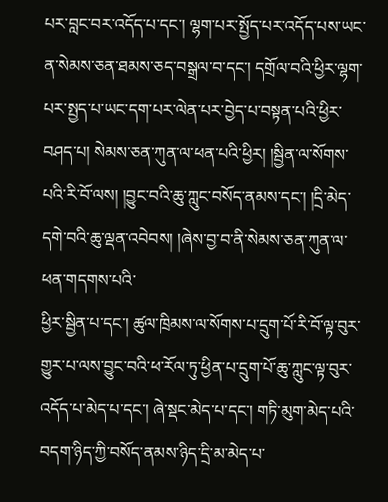པར་བླང་བར་འདོད་པ་དང་། ལྷག་པར་སྤྱོད་པར་འདོད་པས་ཡང་ན་སེམས་ཅན་ཐམས་ཅད་བསྒྲལ་བ་དང་། དགྲོལ་བའི་ཕྱིར་ལྷག་པར་སྤྱད་པ་ཡང་དག་པར་ལེན་པར་བྱེད་པ་བསྟན་པའི་ཕྱིར་བཤད་པ། སེམས་ཅན་ཀུན་ལ་ཕན་པའི་ཕྱིར། །སྦྱིན་ལ་སོགས་པའི་རི་བོ་ལས། །བྱུང་བའི་ཆུ་ཀླུང་བསོད་ནམས་དང་། །དྲི་མེད་དགེ་བའི་ཆུ་ལྡན་འབེབས། །ཞེས་བྱ་བ་ནི་སེམས་ཅན་ཀུན་ལ་ཕན་གདགས་པའི་
ཕྱིར་སྦྱིན་པ་དང་། ཚུལ་ཁྲིམས་ལ་སོགས་པ་དྲུག་པོ་རི་བོ་ལྟ་བུར་གྱུར་པ་ལས་བྱུང་བའི་ཕ་རོལ་ཏུ་ཕྱིན་པ་དྲུག་པོ་ཆུ་ཀླུང་ལྟ་བུར་འདོད་པ་མེད་པ་དང་། ཞེ་སྡང་མེད་པ་དང་། གཏི་མུག་མེད་པའི་བདག་ཉིད་ཀྱི་བསོད་ནམས་ཉིད་དྲི་མ་མེད་པ་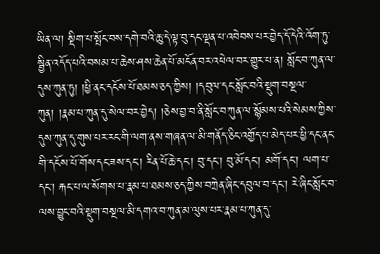ཡིན་ལ། སྡིག་པ་སྤོང་བས་དགེ་བའི་ཆུ་དེ་ལྟ་བུ་དང་ལྡན་པ་འབེབས་པར་བྱེད་དོ་དེའི་འོག་ཏུ་སྦྱིན་འདོད་པའི་བསམ་པ་ཆེས་ཤས་ཆེན་པོ་མངོན་བར་འཕེལ་བར་གྱུར་པ་ན། སློང་བ་ཀུན་ལ་དུས་ཀུན་ཏུ། །ཕྱི་ནང་དངོས་པོ་ཐམས་ཅད་ཀྱིས། །དབུལ་དང་སློང་བའི་སྡུག་བསྔལ་ཀུན། །རྣམ་པ་ཀུན་དུ་སེལ་བར་བྱེད། །ཅེས་བྱ་བ་ནི་སློང་བ་ཀུན་ལ་སྙོམས་པའི་སེམས་ཀྱིས་དུས་ཀུན་དུ་གུས་པར་རང་གི་ལག་ནས་གཞན་ལ་མི་གནོད་ཅིང་འགྱོད་པ་མེད་པར་ཕྱི་དང་ནང་གི་དངོས་པོ་གོས་དང་ཟས་དང་། རིན་པོ་ཆེ་དང་། བུ་དང་། བུ་མོ་དང་། མགོ་དང་། ལག་པ་དང་། རྐང་པ་ལ་སོགས་པ་རྣམ་པ་ཐམས་ཅད་ཀྱིས་བཀྲེན་ཞིང་དབུལ་བ་དང་། རེ་ཞིང་སློང་བ་ལས་བྱུང་བའི་སྡུག་བསྔལ་མི་དགའ་བ་ཀུན་མ་ལུས་པར་རྣམ་པ་ཀུན་དུ་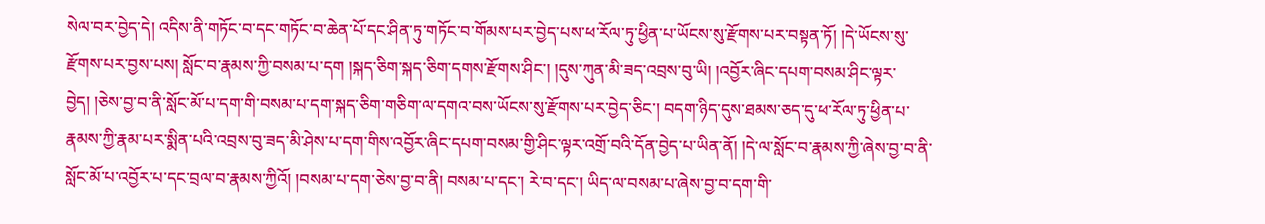སེལ་བར་བྱེད་དེ། འདིས་ནི་གཏོང་བ་དང་གཏོང་བ་ཆེན་པོ་དང་ཤིན་ཏུ་གཏོང་བ་གོམས་པར་བྱེད་པས་ཕ་རོལ་ཏུ་ཕྱིན་པ་ཡོངས་སུ་རྫོགས་པར་བསྟན་ཏོ། །དེ་ཡོངས་སུ་རྫོགས་པར་བྱས་པས། སློང་བ་རྣམས་ཀྱི་བསམ་པ་དག །སྐད་ཅིག་སྐད་ཅིག་དགས་རྫོགས་ཤིང་། །དུས་ཀུན་མི་ཟད་འབྲས་བུ་ཡི། །འབྱོར་ཞིང་དཔག་བསམ་ཤིང་ལྟར་བྱེད། །ཅེས་བྱ་བ་ནི་སློང་མོ་པ་དག་གི་བསམ་པ་དག་སྐད་ཅིག་གཅིག་ལ་དགའ་བས་ཡོངས་སུ་རྫོགས་པར་བྱེད་ཅིང་། བདག་ཉིད་དུས་ཐམས་ཅད་དུ་ཕ་རོལ་ཏུ་ཕྱིན་པ་རྣམས་ཀྱི་རྣམ་པར་སྨིན་པའི་འབྲས་བུ་ཟད་མི་ཤེས་པ་དག་གིས་འབྱོར་ཞིང་དཔག་བསམ་གྱི་ཤིང་ལྟར་འགྲོ་བའི་དོན་བྱེད་པ་ཡིན་ནོ། །དེ་ལ་སློང་བ་རྣམས་ཀྱི་ཞེས་བྱ་བ་ནི་སློང་མོ་པ་འབྱོར་པ་དང་བྲལ་བ་རྣམས་ཀྱིའོ། །བསམ་པ་དག་ཅེས་བྱ་བ་ནི། བསམ་པ་དང་། རེ་བ་དང་། ཡིད་ལ་བསམ་པ་ཞེས་བྱ་བ་དག་གི་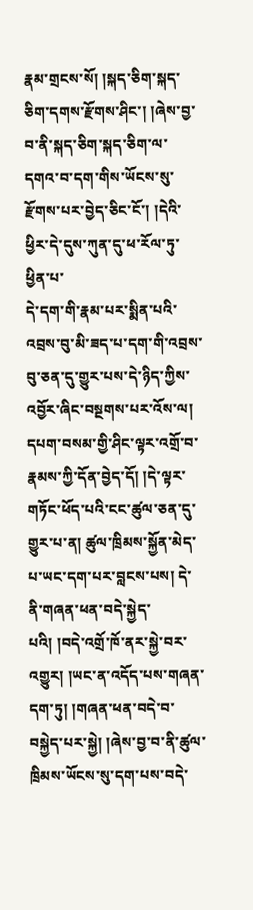རྣམ་གྲངས་སོ། །སྐད་ཅིག་སྐད་ཅིག་དགས་རྫོགས་ཤིང་། །ཞེས་བྱ་བ་ནི་སྐད་ཅིག་སྐད་ཅིག་ལ་དགའ་བ་དག་གིས་ཡོངས་སུ་རྫོགས་པར་བྱེད་ཅིང་ངོ་། །དེའི་ཕྱིར་དེ་དུས་ཀུན་དུ་ཕ་རོལ་ཏུ་ཕྱིན་པ་
དེ་དག་གི་རྣམ་པར་སྨིན་པའི་འབྲས་བུ་མི་ཟད་པ་དག་གི་འབྲས་བུ་ཅན་དུ་གྱུར་པས་དེ་ཉིད་ཀྱིས་འབྱོར་ཞིང་བསྔགས་པར་འོས་ལ། དཔག་བསམ་གྱི་ཤིང་ལྟར་འགྲོ་བ་རྣམས་ཀྱི་དོན་བྱེད་དོ། །དེ་ལྟར་གཏོང་ཕོད་པའི་ངང་ཚུལ་ཅན་དུ་གྱུར་པ་ན། ཚུལ་ཁྲིམས་སྐྱོན་མེད་པ་ཡང་དག་པར་བླངས་པས། དེ་ནི་གཞན་ཕན་བདེ་སྐྱེད་པའི། །བདེ་འགྲོ་ཁོ་ནར་སྐྱེ་བར་འགྱུར། །ཡང་ན་འདོད་པས་གཞན་དག་ཏུ། །གཞན་ཕན་བདེ་བ་བསྐྱེད་པར་སྐྱེ། །ཞེས་བྱ་བ་ནི་ཚུལ་ཁྲིམས་ཡོངས་སུ་དག་པས་བདེ་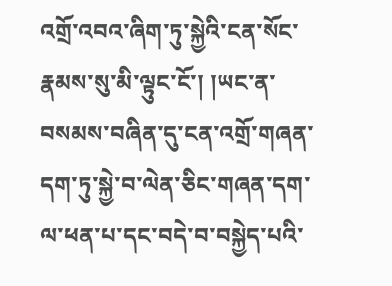འགྲོ་འབའ་ཞིག་ཏུ་སྐྱེའི་ངན་སོང་རྣམས་སུ་མི་ལྟུང་ངོ་། །ཡང་ན་བསམས་བཞིན་དུ་ངན་འགྲོ་གཞན་དག་ཏུ་སྐྱེ་བ་ལེན་ཅིང་གཞན་དག་ལ་ཕན་པ་དང་བདེ་བ་བསྐྱེད་པའི་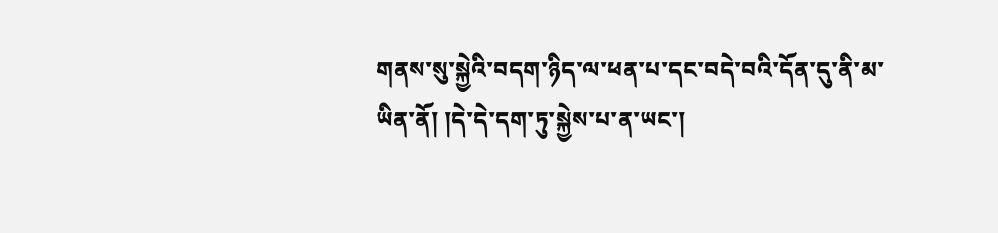གནས་སུ་སྐྱེའི་བདག་ཉིད་ལ་ཕན་པ་དང་བདེ་བའི་དོན་དུ་ནི་མ་ཡིན་ནོ། །དེ་དེ་དག་ཏུ་སྐྱེས་པ་ན་ཡང་།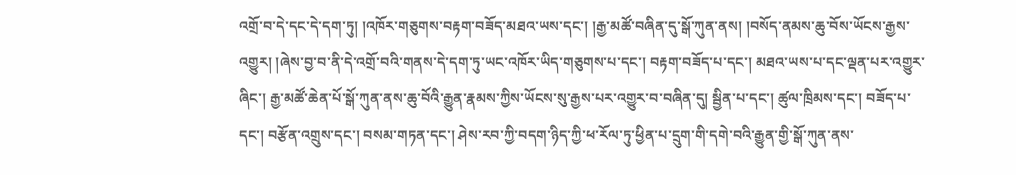འགྲོ་བ་དེ་དང་དེ་དག་ཏུ། །འཁོར་གཅུགས་བརྟག་བཟོད་མཐའ་ཡས་དང་། །རྒྱ་མཚོ་བཞིན་དུ་སྒོ་ཀུན་ནས། །བསོད་ནམས་ཆུ་བོས་ཡོངས་རྒྱས་འགྱུར། །ཞེས་བྱ་བ་ནི་དེ་འགྲོ་བའི་གནས་དེ་དག་ཏུ་ཡང་འཁོར་ཡིད་གཅུགས་པ་དང་། བརྟག་བཟོད་པ་དང་། མཐའ་ཡས་པ་དང་ལྡན་པར་འགྱུར་ཞིང་། རྒྱ་མཚོ་ཆེན་པོ་སྒོ་ཀུན་ནས་ཆུ་བོའི་རྒྱུན་རྣམས་ཀྱིས་ཡོངས་སུ་རྒྱས་པར་འགྱུར་བ་བཞིན་དུ། སྦྱིན་པ་དང་། ཚུལ་ཁྲིམས་དང་། བཟོད་པ་དང་། བརྩོན་འགྲུས་དང་། བསམ་གཏན་དང་། ཤེས་རབ་ཀྱི་བདག་ཉིད་ཀྱི་ཕ་རོལ་ཏུ་ཕྱིན་པ་དྲུག་གི་དགེ་བའི་རྒྱུན་གྱི་སྒོ་ཀུན་ནས་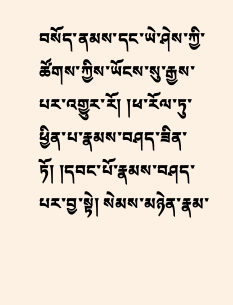བསོད་ནམས་དང་ཡེ་ཤེས་ཀྱི་ཚོགས་ཀྱིས་ཡོངས་སུ་རྒྱས་པར་འགྱུར་རོ། །ཕ་རོལ་ཏུ་ཕྱིན་པ་རྣམས་བཤད་ཟིན་ཏོ། །དབང་པོ་རྣམས་བཤད་པར་བྱ་སྟེ། སེམས་མཉེན་རྣམ་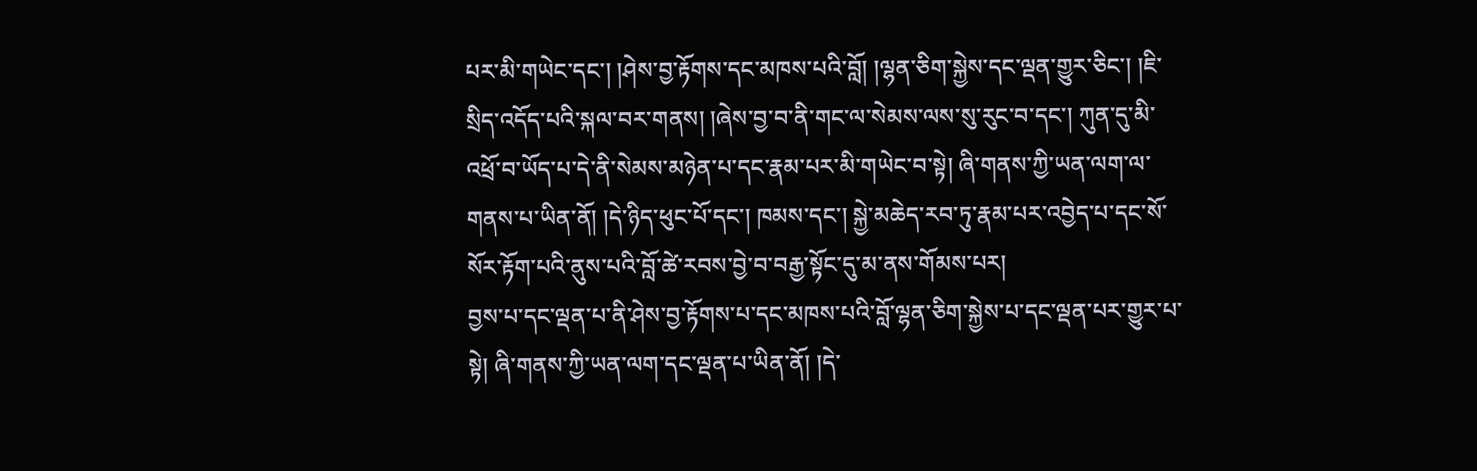པར་མི་གཡེང་དང་། །ཤེས་བྱ་རྟོགས་དང་མཁས་པའི་བློ། །ལྷན་ཅིག་སྐྱེས་དང་ལྡན་གྱུར་ཅིང་། །ཇི་སྲིད་འདོད་པའི་སྐལ་བར་གནས། །ཞེས་བྱ་བ་ནི་གང་ལ་སེམས་ལས་སུ་རུང་བ་དང་། ཀུན་དུ་མི་འཕྲོ་བ་ཡོད་པ་དེ་ནི་སེམས་མཉེན་པ་དང་རྣམ་པར་མི་གཡེང་བ་སྟེ། ཞི་གནས་ཀྱི་ཡན་ལག་ལ་གནས་པ་ཡིན་ནོ། །དེ་ཉིད་ཕུང་པོ་དང་། ཁམས་དང་། སྐྱེ་མཆེད་རབ་ཏུ་རྣམ་པར་འབྱེད་པ་དང་སོ་སོར་རྟོག་པའི་ནུས་པའི་བློ་ཚེ་རབས་བྱེ་བ་བརྒྱ་སྟོང་དུ་མ་ནས་གོམས་པར།
བྱས་པ་དང་ལྡན་པ་ནི་ཤེས་བྱ་རྟོགས་པ་དང་མཁས་པའི་བློ་ལྷན་ཅིག་སྐྱེས་པ་དང་ལྡན་པར་གྱུར་པ་སྟེ། ཞི་གནས་ཀྱི་ཡན་ལག་དང་ལྡན་པ་ཡིན་ནོ། །དེ་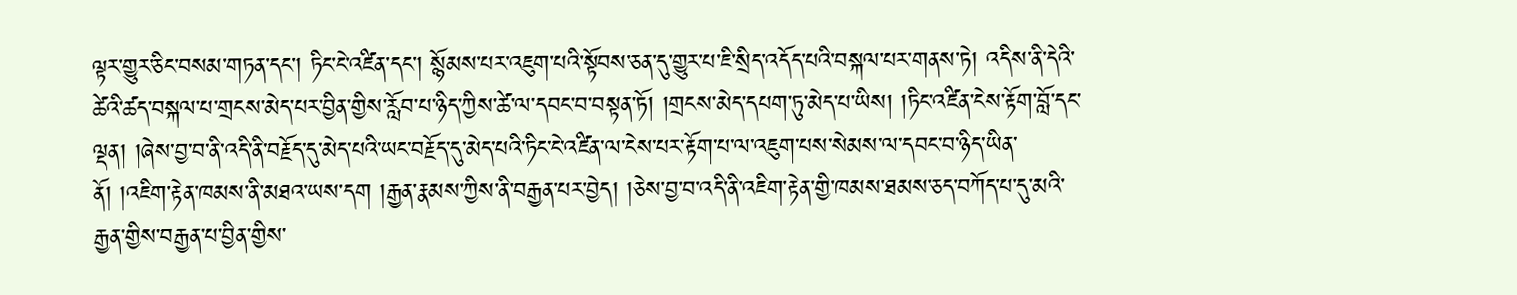ལྟར་གྱུར་ཅིང་བསམ་གཏན་དང་། ཏིང་ངེ་འཛིན་དང་། སྙོམས་པར་འཇུག་པའི་སྟོབས་ཅན་དུ་གྱུར་པ་ཇི་སྲིད་འདོད་པའི་བསྐལ་པར་གནས་ཏེ། འདིས་ནི་དེའི་ཚེའི་ཚད་བསྐལ་པ་གྲངས་མེད་པར་བྱིན་གྱིས་རློབ་པ་ཉིད་ཀྱིས་ཚེ་ལ་དབང་བ་བསྟན་ཏོ། །གྲངས་མེད་དཔག་ཏུ་མེད་པ་ཡིས། །ཏིང་འཛིན་ངེས་རྟོག་བློ་དང་ལྡན། །ཞེས་བྱ་བ་ནི་འདི་ནི་བརྗོད་དུ་མེད་པའི་ཡང་བརྗོད་དུ་མེད་པའི་ཏིང་ངེ་འཛིན་ལ་ངེས་པར་རྟོག་པ་ལ་འཇུག་པས་སེམས་ལ་དབང་བ་ཉིད་ཡིན་ནོ། །འཇིག་རྟེན་ཁམས་ནི་མཐའ་ཡས་དག །རྒྱན་རྣམས་ཀྱིས་ནི་བརྒྱན་པར་བྱེད། །ཅེས་བྱ་བ་འདི་ནི་འཇིག་རྟེན་གྱི་ཁམས་ཐམས་ཅད་བཀོད་པ་དུ་མའི་རྒྱན་གྱིས་བརྒྱན་པ་བྱིན་གྱིས་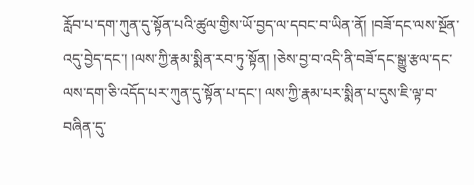རློབ་པ་དག་ཀུན་དུ་སྟོན་པའི་ཚུལ་གྱིས་ཡོ་བྱད་ལ་དབང་བ་ཡིན་ནོ། །བཟོ་དང་ལས་སྔོན་འདུ་བྱེད་དང་། །ལས་ཀྱི་རྣམ་སྨིན་རབ་ཏུ་སྟོན། །ཅེས་བྱ་བ་འདི་ནི་བཟོ་དང་སྒྱུ་རྩལ་དང་ལས་དག་ཅི་འདོད་པར་ཀུན་དུ་སྟོན་པ་དང་། ལས་ཀྱི་རྣམ་པར་སྨིན་པ་དུས་ཇི་ལྟ་བ་བཞིན་དུ་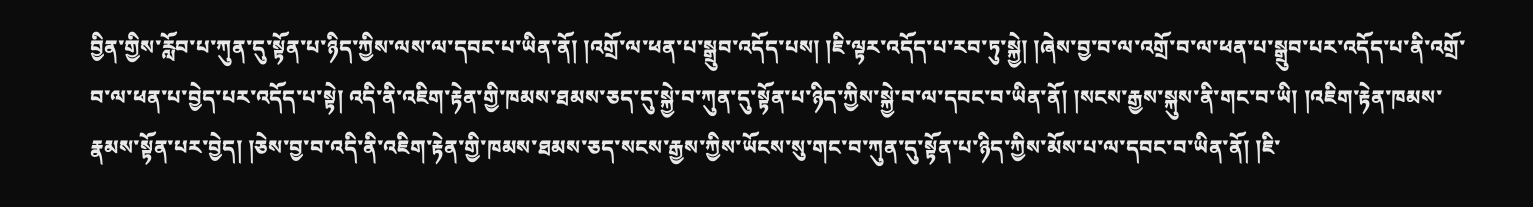བྱིན་གྱིས་རློབ་པ་ཀུན་དུ་སྟོན་པ་ཉིད་ཀྱིས་ལས་ལ་དབང་པ་ཡིན་ནོ། །འགྲོ་ལ་ཕན་པ་སྒྲུབ་འདོད་པས། །ཇི་ལྟར་འདོད་པ་རབ་ཏུ་སྐྱེ། །ཞེས་བྱ་བ་ལ་འགྲོ་བ་ལ་ཕན་པ་སྒྲུབ་པར་འདོད་པ་ནི་འགྲོ་བ་ལ་ཕན་པ་བྱེད་པར་འདོད་པ་སྟེ། འདི་ནི་འཇིག་རྟེན་གྱི་ཁམས་ཐམས་ཅད་དུ་སྐྱེ་བ་ཀུན་དུ་སྟོན་པ་ཉིད་ཀྱིས་སྐྱེ་བ་ལ་དབང་བ་ཡིན་ནོ། །སངས་རྒྱས་སྐུས་ནི་གང་བ་ཡི། །འཇིག་རྟེན་ཁམས་རྣམས་སྟོན་པར་བྱེད། །ཅེས་བྱ་བ་འདི་ནི་འཇིག་རྟེན་གྱི་ཁམས་ཐམས་ཅད་སངས་རྒྱས་ཀྱིས་ཡོངས་སུ་གང་བ་ཀུན་དུ་སྟོན་པ་ཉིད་ཀྱིས་མོས་པ་ལ་དབང་བ་ཡིན་ནོ། །ཇི་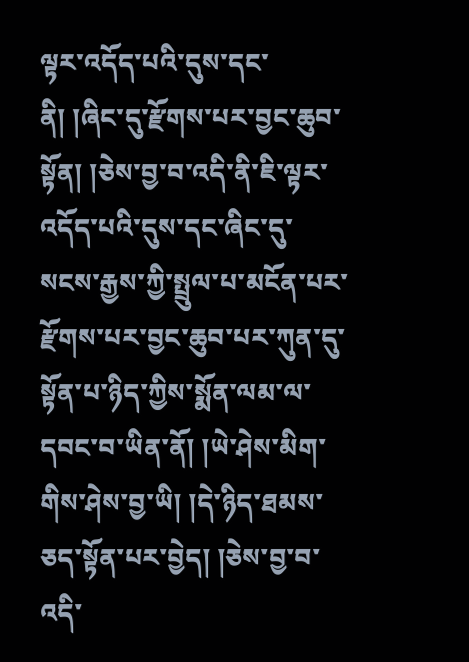ལྟར་འདོད་པའི་དུས་དང་ནི། །ཞིང་དུ་རྫོགས་པར་བྱང་ཆུབ་སྟོན། །ཅེས་བྱ་བ་འདི་ནི་ཇི་ལྟར་འདོད་པའི་དུས་དང་ཞིང་དུ་སངས་རྒྱས་ཀྱི་སྤྲུལ་པ་མངོན་པར་རྫོགས་པར་བྱང་ཆུབ་པར་ཀུན་དུ་སྟོན་པ་ཉིད་ཀྱིས་སྨོན་ལམ་ལ་དབང་བ་ཡིན་ནོ། །ཡེ་ཤེས་མིག་གིས་ཤེས་བྱ་ཡི། །དེ་ཉིད་ཐམས་ཅད་སྟོན་པར་བྱེད། །ཅེས་བྱ་བ་
འདི་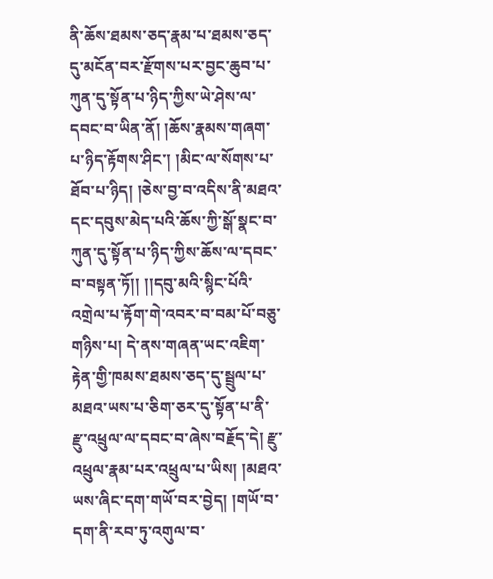ནི་ཆོས་ཐམས་ཅད་རྣམ་པ་ཐམས་ཅད་དུ་མངོན་བར་རྫོགས་པར་བྱང་ཆུབ་པ་ཀུན་དུ་སྟོན་པ་ཉིད་ཀྱིས་ཡེ་ཤེས་ལ་དབང་བ་ཡིན་ནོ། །ཆོས་རྣམས་གཞག་པ་ཉིད་རྟོགས་ཤིང་། །མིང་ལ་སོགས་པ་ཐོབ་པ་ཉིད། །ཅེས་བྱ་བ་འདིས་ནི་མཐའ་དང་དབུས་མེད་པའི་ཆོས་ཀྱི་སྒོ་སྣང་བ་ཀུན་དུ་སྟོན་པ་ཉིད་ཀྱིས་ཆོས་ལ་དབང་བ་བསྟན་ཏོ།། །།དབུ་མའི་སྙིང་པོའི་འགྲེལ་པ་རྟོག་གེ་འབར་བ་བམ་པོ་བཅུ་གཉིས་པ། དེ་ནས་གཞན་ཡང་འཇིག་རྟེན་གྱི་ཁམས་ཐམས་ཅད་དུ་སྦྲུལ་པ་མཐའ་ཡས་པ་ཅིག་ཅར་དུ་སྟོན་པ་ནི་རྫུ་འཕྲུལ་ལ་དབང་བ་ཞེས་བརྗོད་དེ། རྫུ་འཕྲུལ་རྣམ་པར་འཕྲུལ་པ་ཡིས། །མཐའ་ཡས་ཞིང་དག་གཡོ་བར་བྱེད། །གཡོ་བ་དག་ནི་རབ་ཏུ་འགུལ་བ་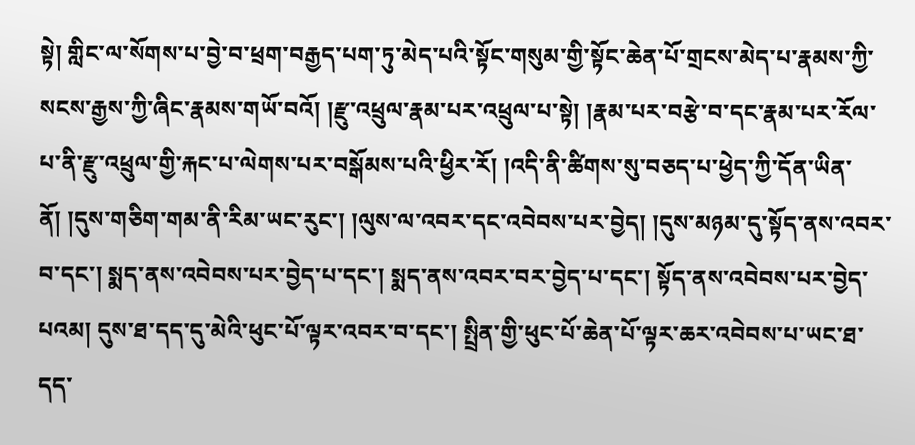སྟེ། གླིང་ལ་སོགས་པ་བྱེ་བ་ཕྲག་བརྒྱད་པག་ཏུ་མེད་པའི་སྟོང་གསུམ་གྱི་སྟོང་ཆེན་པོ་གྲངས་མེད་པ་རྣམས་ཀྱི་སངས་རྒྱས་ཀྱི་ཞིང་རྣམས་གཡོ་བའོ། །རྫུ་འཕྲུལ་རྣམ་པར་འཕྲུལ་པ་སྟེ། །རྣམ་པར་བརྩེ་བ་དང་རྣམ་པར་རོལ་པ་ནི་རྫུ་འཕྲུལ་གྱི་རྐང་པ་ལེགས་པར་བསྒོམས་པའི་ཕྱིར་རོ། །འདི་ནི་ཚིགས་སུ་བཅད་པ་ཕྱེད་ཀྱི་དོན་ཡིན་ནོ། །དུས་གཅིག་གམ་ནི་རིམ་ཡང་རུང་། །ལུས་ལ་འབར་དང་འབེབས་པར་བྱེད། །དུས་མཉམ་དུ་སྟོད་ནས་འབར་བ་དང་། སྨད་ནས་འབེབས་པར་བྱེད་པ་དང་། སྨད་ནས་འབར་བར་བྱེད་པ་དང་། སྟོད་ནས་འབེབས་པར་བྱེད་པའམ། དུས་ཐ་དད་དུ་མེའི་ཕུང་པོ་ལྟར་འབར་བ་དང་། སྤྲིན་གྱི་ཕུང་པོ་ཆེན་པོ་ལྟར་ཆར་འབེབས་པ་ཡང་ཐ་དད་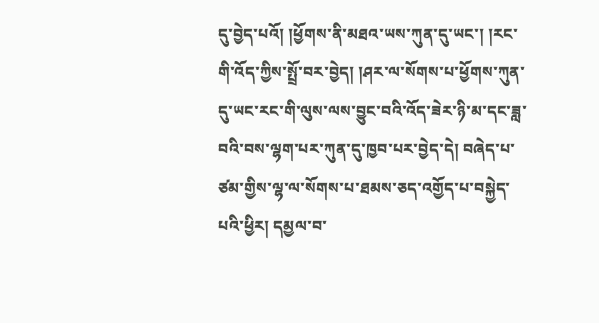དུ་བྱེད་པའོ། །ཕྱོགས་ནི་མཐའ་ཡས་ཀུན་དུ་ཡང་། །རང་གི་འོད་ཀྱིས་སྤྲོ་བར་བྱེད། །ཤར་ལ་སོགས་པ་ཕྱོགས་ཀུན་དུ་ཡང་རང་གི་ལུས་ལས་བྱུང་བའི་འོད་ཟེར་ཉི་མ་དང་ཟླ་བའི་བས་ལྷག་པར་ཀུན་དུ་ཁྱབ་པར་བྱེད་དེ། བཞེད་པ་ཙམ་གྱིས་ལྷ་ལ་སོགས་པ་ཐམས་ཅད་འགྱོད་པ་བསྐྱེད་པའི་ཕྱིར། དམྱལ་བ་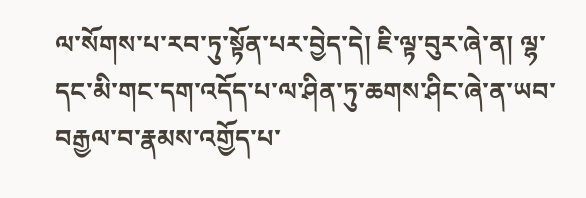ལ་སོགས་པ་རབ་ཏུ་སྟོན་པར་བྱེད་དེ། ཇི་ལྟ་བུར་ཞེ་ན། ལྷ་དང་མི་གང་དག་འདོད་པ་ལ་ཤིན་ཏུ་ཆགས་ཤིང་ཞེ་ན་ཡབ་བརྒྱལ་བ་རྣམས་འགྱོད་པ་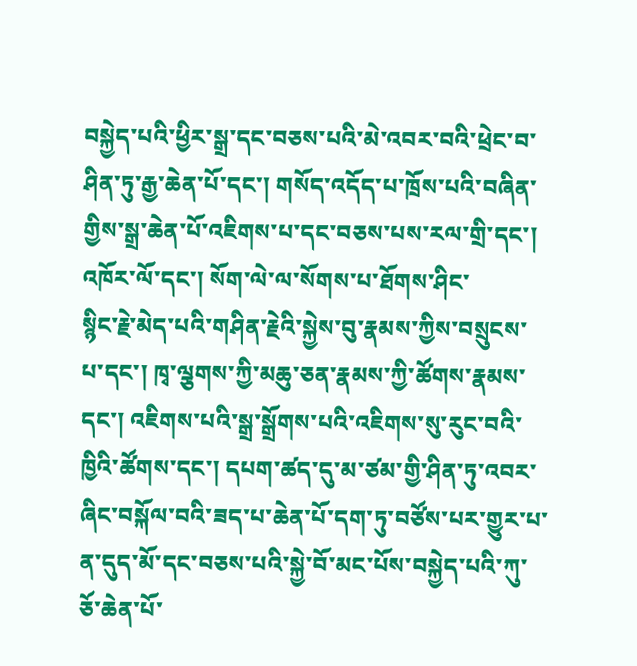བསྐྱེད་པའི་ཕྱིར་སྒྲ་དང་བཅས་པའི་མེ་འབར་བའི་ཕྲེང་བ་ཤིན་ཏུ་རྒྱ་ཆེན་པོ་དང་། གསོད་འདོད་པ་ཁྲོས་པའི་བཞིན་གྱིས་སྒྲ་ཆེན་པོ་འཇིགས་པ་དང་བཅས་པས་རལ་གྲི་དང་། འཁོར་ལོ་དང་། སོག་ལེ་ལ་སོགས་པ་ཐོགས་ཤིང་
སྙིང་རྗེ་མེད་པའི་གཤིན་རྗེའི་སྐྱེས་བུ་རྣམས་ཀྱིས་བསྲུངས་པ་དང་། ཁྭ་ལྕགས་ཀྱི་མཆུ་ཅན་རྣམས་ཀྱི་ཚོགས་རྣམས་དང་། འཇིགས་པའི་སྒྲ་སྒྲོགས་པའི་འཇིགས་སུ་རུང་བའི་ཁྱིའི་ཚོགས་དང་། དཔག་ཚད་དུ་མ་ཙམ་གྱི་ཤིན་ཏུ་འབར་ཞིང་བསྐོལ་བའི་ཟད་པ་ཆེན་པོ་དག་ཏུ་བཙོས་པར་གྱུར་པ་ན་དུད་མོ་དང་བཅས་པའི་སྐྱེ་བོ་མང་པོས་བསྐྱེད་པའི་ཀུ་ཅོ་ཆེན་པོ་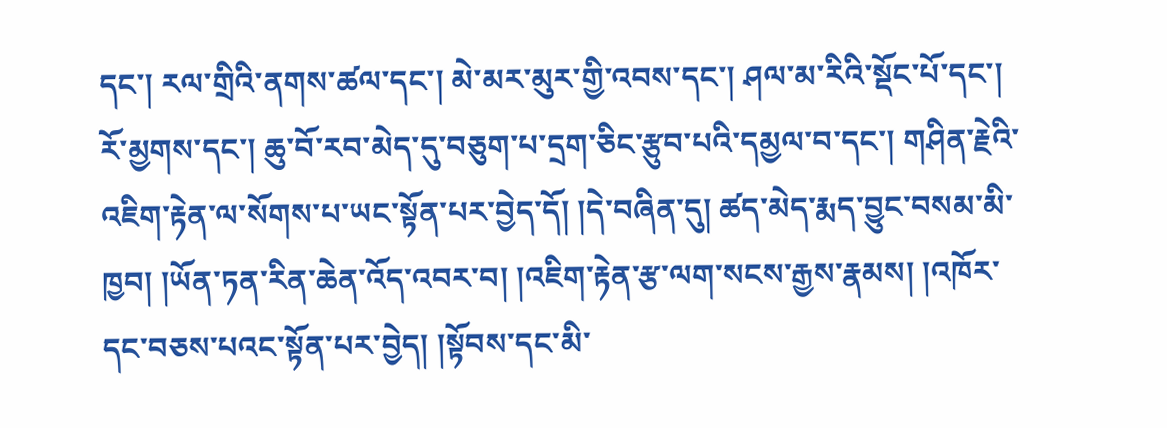དང་། རལ་གྲིའི་ནགས་ཚལ་དང་། མེ་མར་མུར་གྱི་འབས་དང་། ཤལ་མ་རིའི་སྡོང་པོ་དང་། རོ་མྱགས་དང་། ཆུ་བོ་རབ་མེད་དུ་བཅུག་པ་དྲག་ཅིང་རྩུབ་པའི་དམྱལ་བ་དང་། གཤིན་རྗེའི་འཇིག་རྟེན་ལ་སོགས་པ་ཡང་སྟོན་པར་བྱེད་དོ། །དེ་བཞིན་དུ། ཚད་མེད་རྨད་བྱུང་བསམ་མི་ཁྱབ། །ཡོན་ཏན་རིན་ཆེན་འོད་འབར་བ། །འཇིག་རྟེན་རྩ་ལག་སངས་རྒྱས་རྣམས། །འཁོར་དང་བཅས་པའང་སྟོན་པར་བྱེད། །སྟོབས་དང་མི་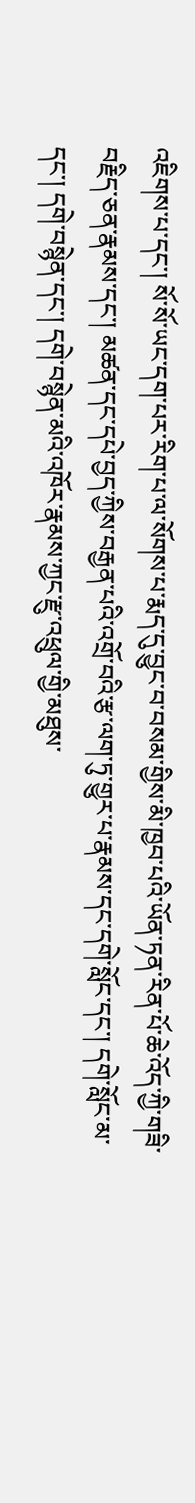འཇིགས་པ་དང་། སོ་སོ་ཡང་དག་པར་རིག་པ་ལ་སོགས་པ་རྨད་དུ་བྱུང་བ་བསམ་གྱིས་མི་ཁྱབ་པའི་ཡོན་ཏན་རིན་པོ་ཆེ་འོད་ཀྱི་གཟི་བརྗིད་ཅན་རྣམས་དང་། མཚན་དང་དཔེ་བྱད་ཀྱིས་བརྒྱན་པའི་འགྲོ་བའི་རྩ་ལག་ཏུ་གྱུར་པ་རྣམས་དང་དགེ་སློང་དང་། དགེ་སློང་མ་དང་། དགེ་བསྙེན་དང་། དགེ་བསྙེན་མའི་འཁོར་རྣམས་ཀྱང་རྫུ་འཕྲུལ་གྱི་མཐུས་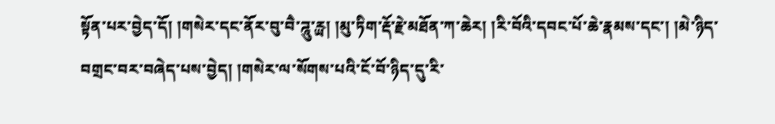སྟོན་པར་བྱེད་དོ། །གསེར་དང་ནོར་བུ་བཻ་ཌཱུ་ཪྻ། །མུ་ཏིག་རྡོ་རྗེ་མཐོན་ཀ་ཆེར། །རི་བོའི་དབང་པོ་ཆེ་རྣམས་དང་། །མེ་ཉིད་བགྲང་བར་བཞེད་པས་བྱེད། །གསེར་ལ་སོགས་པའི་ངོ་བོ་ཉིད་དུ་རི་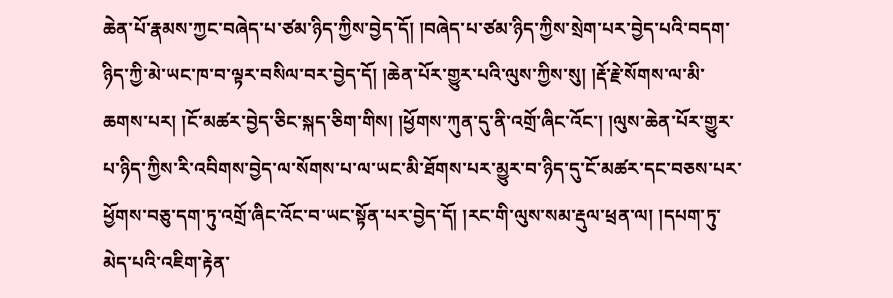ཆེན་པོ་རྣམས་ཀྱང་བཞེད་པ་ཙམ་ཉིད་ཀྱིས་བྱེད་དོ། །བཞེད་པ་ཙམ་ཉིད་ཀྱིས་སྲེག་པར་བྱེད་པའི་བདག་ཉིད་ཀྱི་མེ་ཡང་ཁ་བ་ལྟར་བསིལ་བར་བྱེད་དོ། །ཆེན་པོར་གྱུར་པའི་ལུས་ཀྱིས་སུ། །རྡོ་རྗེ་སོགས་ལ་མི་ཆགས་པར། །ངོ་མཚར་བྱེད་ཅིང་སྐད་ཅིག་གིས། །ཕྱོགས་ཀུན་དུ་ནི་འགྲོ་ཞིང་འོང་། །ལུས་ཆེན་པོར་གྱུར་པ་ཉིད་ཀྱིས་རི་འབིགས་བྱེད་ལ་སོགས་པ་ལ་ཡང་མི་ཐོགས་པར་མྱུར་བ་ཉིད་དུ་ངོ་མཚར་དང་བཅས་པར་ཕྱོགས་བཅུ་དག་ཏུ་འགྲོ་ཞིང་འོང་བ་ཡང་སྟོན་པར་བྱེད་དོ། །རང་གི་ལུས་སམ་རྡུལ་ཕྲན་ལ། །དཔག་ཏུ་མེད་པའི་འཇིག་རྟེན་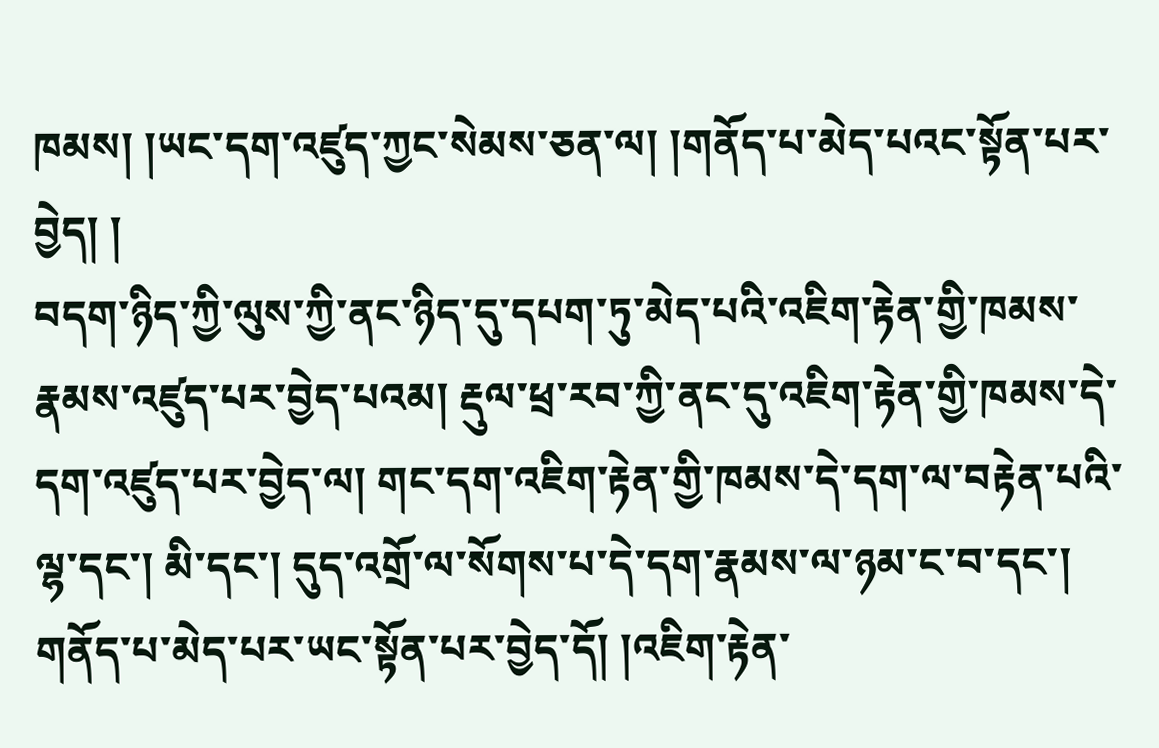ཁམས། །ཡང་དག་འཛུད་ཀྱང་སེམས་ཅན་ལ། །གནོད་པ་མེད་པའང་སྟོན་པར་བྱེད། །
བདག་ཉིད་ཀྱི་ལུས་ཀྱི་ནང་ཉིད་དུ་དཔག་ཏུ་མེད་པའི་འཇིག་རྟེན་གྱི་ཁམས་རྣམས་འཛུད་པར་བྱེད་པའམ། རྡུལ་ཕྲ་རབ་ཀྱི་ནང་དུ་འཇིག་རྟེན་གྱི་ཁམས་དེ་དག་འཛུད་པར་བྱེད་ལ། གང་དག་འཇིག་རྟེན་གྱི་ཁམས་དེ་དག་ལ་བརྟེན་པའི་ལྷ་དང་། མི་དང་། དུད་འགྲོ་ལ་སོགས་པ་དེ་དག་རྣམས་ལ་ཉམ་ང་བ་དང་། གནོད་པ་མེད་པར་ཡང་སྟོན་པར་བྱེད་དོ། །འཇིག་རྟེན་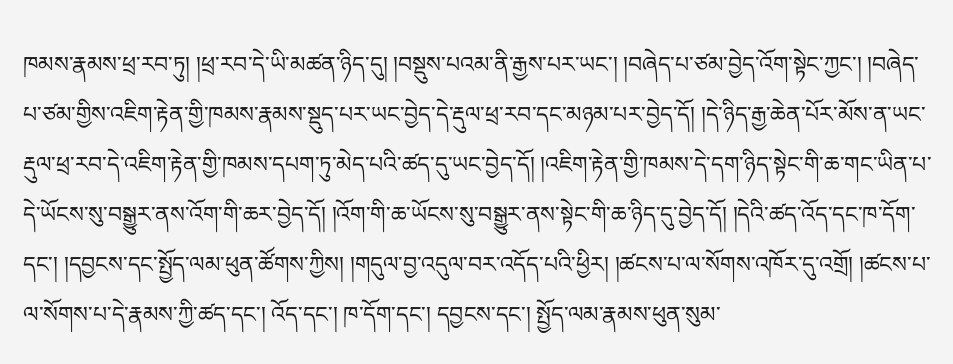ཁམས་རྣམས་ཕྲ་རབ་ཏུ། །ཕྲ་རབ་དེ་ཡི་མཚན་ཉིད་དུ། །བསྡུས་པའམ་ནི་རྒྱས་པར་ཡང་། །བཞེད་པ་ཙམ་བྱེད་འོག་སྟེང་ཀྱང་། །བཞེད་པ་ཙམ་གྱིས་འཇིག་རྟེན་གྱི་ཁམས་རྣམས་སྡུད་པར་ཡང་བྱེད་དེ་རྡུལ་ཕྲ་རབ་དང་མཉམ་པར་བྱེད་དོ། །དེ་ཉིད་རྒྱ་ཆེན་པོར་མོས་ན་ཡང་རྡུལ་ཕྲ་རབ་དེ་འཇིག་རྟེན་གྱི་ཁམས་དཔག་ཏུ་མེད་པའི་ཚད་དུ་ཡང་བྱེད་དོ། །འཇིག་རྟེན་གྱི་ཁམས་དེ་དག་ཉིད་སྟེང་གི་ཆ་གང་ཡིན་པ་དེ་ཡོངས་སུ་བསྒྱུར་ནས་འོག་གི་ཆར་བྱེད་དོ། །འོག་གི་ཆ་ཡོངས་སུ་བསྒྱུར་ནས་སྟེང་གི་ཆ་ཉིད་དུ་བྱེད་དོ། །དེའི་ཚད་འོད་དང་ཁ་དོག་དང་། །དབྱངས་དང་སྤྱོད་ལམ་ཕུན་ཚོགས་ཀྱིས། །གདུལ་བྱ་འདུལ་བར་འདོད་པའི་ཕྱིར། །ཚངས་པ་ལ་སོགས་འཁོར་དུ་འགྲོ། །ཚངས་པ་ལ་སོགས་པ་དེ་རྣམས་ཀྱི་ཚད་དང་། འོད་དང་། ཁ་དོག་དང་། དབྱངས་དང་། སྤྱོད་ལམ་རྣམས་ཕུན་སུམ་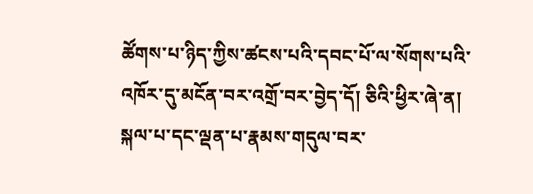ཚོགས་པ་ཉིད་ཀྱིས་ཚངས་པའི་དབང་པོ་ལ་སོགས་པའི་འཁོར་དུ་མངོན་བར་འགྲོ་བར་བྱེད་དོ། ཅིའི་ཕྱིར་ཞེ་ན། སྐལ་པ་དང་ལྡན་པ་རྣམས་གདུལ་བར་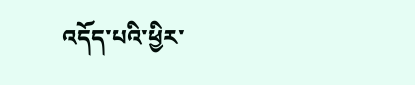འདོད་པའི་ཕྱིར་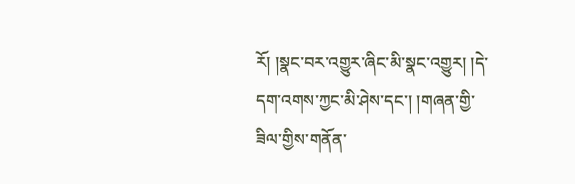རོ། །སྣང་བར་འགྱུར་ཞིང་མི་སྣང་འགྱུར། །དེ་དག་འགས་ཀྱང་མི་ཤེས་དང་། །གཞན་གྱི་ཟིལ་གྱིས་གནོན་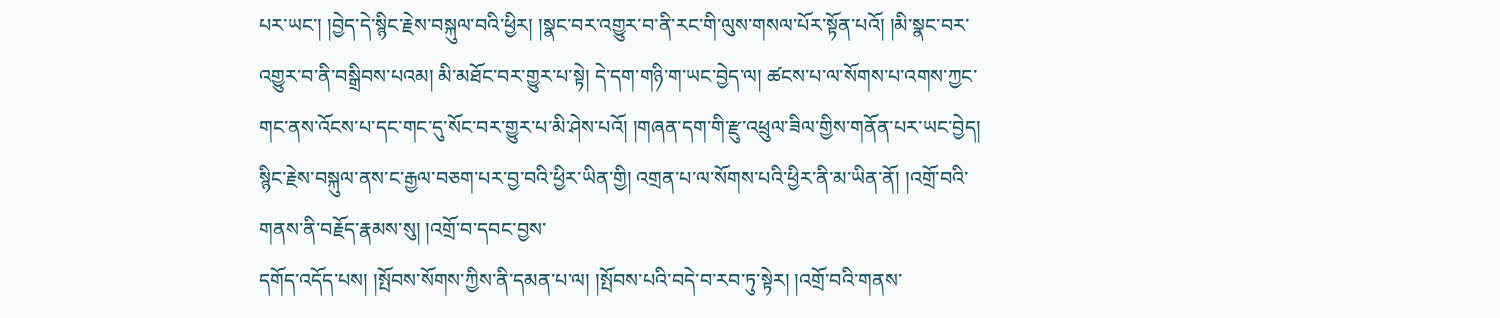པར་ཡང་། །བྱེད་དེ་སྙིང་རྗེས་བསྐུལ་བའི་ཕྱིར། །སྣང་བར་འགྱུར་བ་ནི་རང་གི་ལུས་གསལ་པོར་སྟོན་པའོ། །མི་སྣང་བར་འགྱུར་བ་ནི་བསྒྲིབས་པའམ། མི་མཐོང་བར་གྱུར་པ་སྟེ། དེ་དག་གཉི་ག་ཡང་བྱེད་ལ། ཚངས་པ་ལ་སོགས་པ་འགས་ཀྱང་གང་ནས་འོངས་པ་དང་གང་དུ་སོང་བར་གྱུར་པ་མི་ཤེས་པའོ། །གཞན་དག་གི་རྫུ་འཕྲུལ་ཟིལ་གྱིས་གནོན་པར་ཡང་བྱེད། སྙིང་རྗེས་བསྐུལ་ནས་ང་རྒྱལ་བཅག་པར་བྱ་བའི་ཕྱིར་ཡིན་གྱི། འགྲན་པ་ལ་སོགས་པའི་ཕྱིར་ནི་མ་ཡིན་ནོ། །འགྲོ་བའི་གནས་ནི་བརྗོད་རྣམས་སུ། །འགྲོ་བ་དབང་བྱས་
དགོད་འདོད་པས། །སྤོབས་སོགས་ཀྱིས་ནི་དམན་པ་ལ། །སྤོབས་པའི་བདེ་བ་རབ་ཏུ་སྟེར། །འགྲོ་བའི་གནས་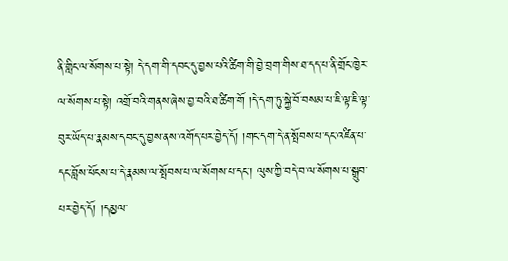ནི་གླིང་ལ་སོགས་པ་སྟེ། དེ་དག་གི་དབང་དུ་བྱས་པའི་ཚིག་གི་བྱེ་བྲག་གིས་ཐ་དད་པ་ནི་གྲོང་ཁྱེར་ལ་སོགས་པ་སྟེ། འགྲོ་བའི་གནས་ཞེས་བྱ་བའི་ཐ་ཚིག་གོ །དེ་དག་ཏུ་སྐྱེ་བོ་བསམ་པ་ཇི་ལྟ་ཇི་ལྟ་བུར་ཡོད་པ་རྣམས་དབང་དུ་བྱས་ནས་འགོད་པར་བྱེད་དོ། །གང་དག་དེ་ན་སྤོབས་པ་དང་འཛིན་པ་དང་བློས་ཕོངས་པ་དེ་རྣམས་ལ་སྤོབས་པ་ལ་སོགས་པ་དང་། ལུས་ཀྱི་བདེ་བ་ལ་སོགས་པ་སྒྲུབ་པར་བྱེད་དོ། །དམྱལ་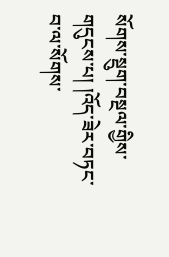སོགས་སྡུག་བསྔལ་གྱིས་གདུངས་པ། །འོད་ཟེར་བཏང་བ་ལ་སོགས་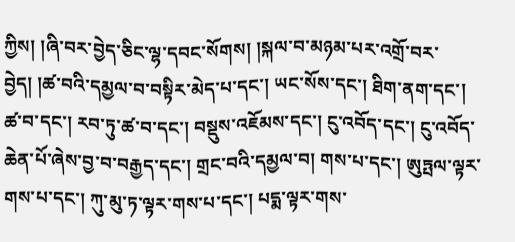ཀྱིས། །ཞི་བར་བྱེད་ཅིང་ལྷ་དབང་སོགས། །སྐལ་བ་མཉམ་པར་འགྲོ་བར་བྱེད། །ཚ་བའི་དམྱལ་བ་བསྟིར་མེད་པ་དང་། ཡང་སོས་དང་། ཐིག་ནག་དང་། ཚ་བ་དང་། རབ་ཏུ་ཚ་བ་དང་། བསྡུས་འཇོམས་དང་། ངུ་འབོད་དང་། ངུ་འབོད་ཆེན་པོ་ཞེས་བྱ་བ་བརྒྱད་དང་། གྲང་བའི་དམྱལ་བ། གས་པ་དང་། ཨུཏྤལ་ལྟར་གས་པ་དང་། ཀུ་མུ་ཏ་ལྟར་གས་པ་དང་། པདྨ་ལྟར་གས་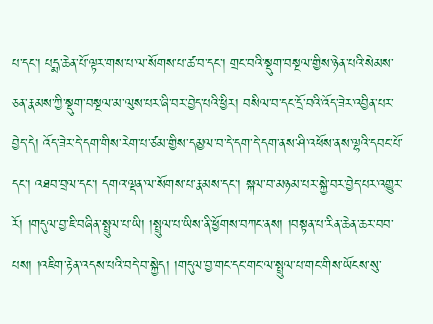པ་དང་། པདྨ་ཆེན་པོ་ལྟར་གས་པ་ལ་སོགས་པ་ཚ་བ་དང་། གྲང་བའི་སྡུག་བསྔལ་གྱིས་ཉེན་པའི་སེམས་ཅན་རྣམས་ཀྱི་སྡུག་བསྔལ་མ་ལུས་པར་ཞི་བར་བྱེད་པའི་ཕྱིར། བསིལ་བ་དང་དྲོ་བའི་འོད་ཟེར་འབྱིན་པར་བྱེད་དེ། འོད་ཟེར་དེ་དག་གིས་རེག་པ་ཙམ་གྱིས་དམྱལ་བ་དེ་དག་དེ་དག་ནས་ཤི་འཕོས་ནས་ལྷའི་དབང་པོ་དང་། འཐབ་བྲལ་དང་། དགའ་ལྡན་ལ་སོགས་པ་རྣམས་དང་། སྐལ་བ་མཉམ་པར་སྐྱེ་བར་བྱེད་པར་འགྱུར་རོ། །གདུལ་བྱ་ཇི་བཞིན་སྤྲུལ་པ་ཡི། །སྤྲུལ་པ་ཡིས་ནི་ཕྱོགས་བཀང་ནས། །བསྟན་པ་རིན་ཆེན་ཆར་བབ་པས། །འཇིག་རྟེན་འདས་པའི་བདེ་བ་སྐྱེད། །གདུལ་བྱ་གང་དང་གང་ལ་སྤྲུལ་པ་གང་གིས་ཡོངས་སུ་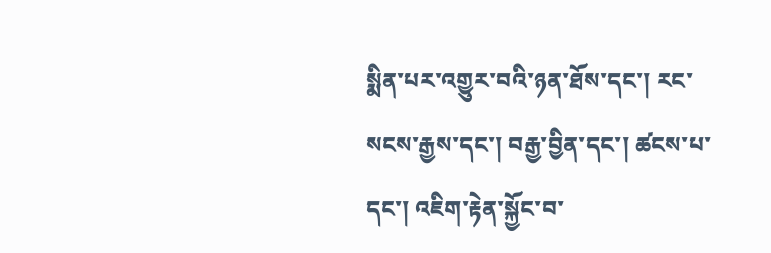སྨིན་པར་འགྱུར་བའི་ཉན་ཐོས་དང་། རང་སངས་རྒྱས་དང་། བརྒྱ་བྱིན་དང་། ཚངས་པ་དང་། འཇིག་རྟེན་སྐྱོང་བ་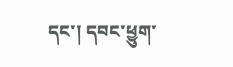དང་། དབང་ཕྱུག་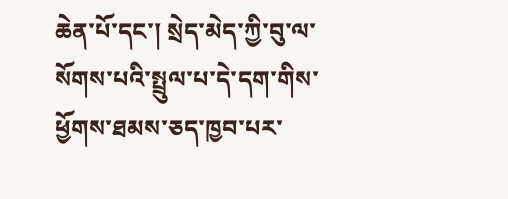ཆེན་པོ་དང་། སྲེད་མེད་ཀྱི་བུ་ལ་སོགས་པའི་སྤྲུལ་པ་དེ་དག་གིས་ཕྱོགས་ཐམས་ཅད་ཁྱབ་པར་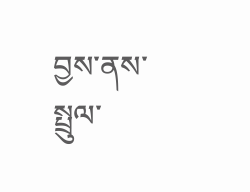བྱས་ནས་སྤྲུལ་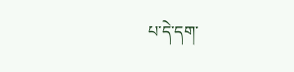པ་དེ་དག་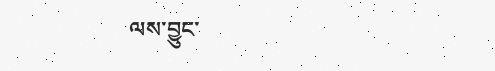ལས་བྱུང་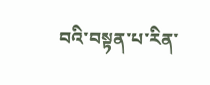བའི་བསྟན་པ་རིན་